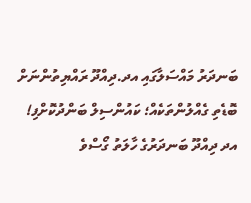ބަނދަރު މައްސަލާގައި އދ.ދިއްދޫ ރައްޔިތުންނަށް ބޮޑެތި ގެއްލުންތަކެއް؛ ކައުންސިލް ބަންދުކޮށްފި!
އދ ދިއްދޫ ބަނދަރުގެ ހާލަތު ގޯސްވެ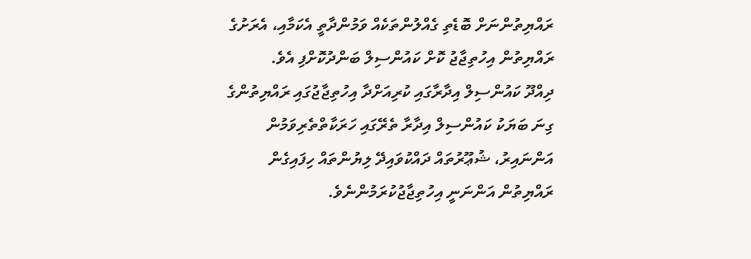ރައްޔިތުންނަށް ބޮޑެތި ގެއްލުންތަކެއް ވަމުންދާތީ އެކަމާއި، އެރަށުގެ ރައްޔިތުން އިހުތިޖާޖު ކޮށް ކައުންސިލް ބަންދުކޮށްފި އެވެ.
ދިއްދޫ ކައުންސިލް އިދާރާގައި ކުރިއަށްދާ އިހުތިޖާޖުގައި ރައްޔިތުންގެ ގިނަ ބަޔަކު ކައުންސިލް އިދާރާ ތެރޭގައި ހަރަކާތްތެރިވަމުން އަންނައިރު، ޝުޢޫރުތައް ދައްކުވައިދޭ ލިޔުންތައް ހިފައިގެން ރައްޔިތުން އަންނަނީ އިހުތިޖާޖުކުރަމުންނެވެ.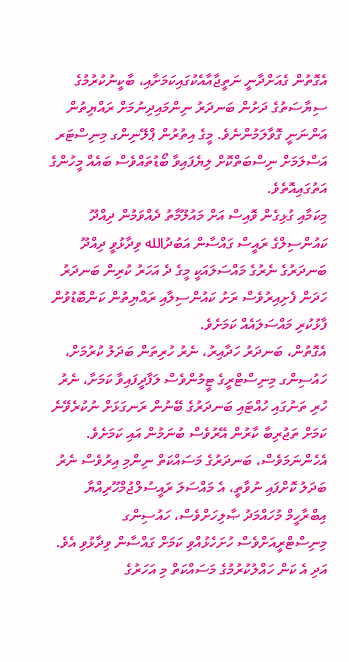އެގޮތުން ގެއަށްދާނީ ނަތީޖާއާއެކުގައިކަމަށާއި، ބާކީނުކުރުމުގެ ސިޔާސަތުގެ ދަށުން ބަނދަރު ނިންމައިދިނުމަށް ރައްޔިތުން އަންނަނީ ގޮވާލަމުންނެވެ. މީގެ އިތުރުން ޕްލޭނިންގ މިނިސްޓަރ އަސްލަމަށް ނިސްބަތްކޮށް ލިޔެފައިވާ ބޯޑުތައްވެސް ބައެއް މީހުންގެ އަތުގައިއޮތެވެ.
މިކަމާއި ގުޅިގެން ވޮއިސް އަށް މައުލޫމާތު ދެއްވަމުން ދިއްދޫ ކައުންސިލްގެ ރައީސް ގައްސާން އަބުދުالله ވިދާޅުވީ ދިއްދޫ ބަނދަރުގެ ނެރުގެ މައްސަލައަކީ މީގެ ދެ އަހަރު ކުރިން ބަނދަރު ހަދަން ފެށިއިރުވެސް ރަށު ކައުންސިލާއި ރައްޔިތުން ކަންބޮޑުވުން ފާޅުކުރި މައްސަލައެއް ކަމަށެވެ.
އެގޮތުން، ބަނދަރު ހަދާއިރު، ނެރު ހުރިތަން ބަދަލު ކުރުމަށް، ހައުސިންގ މިނިސްޓްރީގެ ޓީމުންވެސް ލަފާދީފައިވާ ކަމަށާ، ނެރު ހުރި ތަނުގައި ހުއްޓައި ބަނދަރުގެ ބޭނުން ރަނގަޅަށް ނުކުރެވޭނެ ކަމަށް ތަޖުރިބާ ކާރުން އޭރުވެސް ބުނަމުން އައި ކަމަށެވެ.
އެހެންނަމަވެސް، ބަނދަރުގެ މަސައްކަތް ނިންމި އިރުވެސް ނެރު ބަދަލު ކޮށްފައި ނުވާތީ، އެ މައްސަލަ ރައީސުލްޖުމްހޫރިއްޔާ އިބްރާހީމް މުހައްމަދު ޞާލިހަށްވެސް، ހައުސިންގ މިނިސްޓްރީއަށްވެސް ހުށަހެޅުއްވި ކަމަށް ގައްސާން ވިދާޅުވި އެވެ. އަދި އެ ކަން ހައްލުކުރުމުގެ މަސައްކަތް މި އަހަރުގެ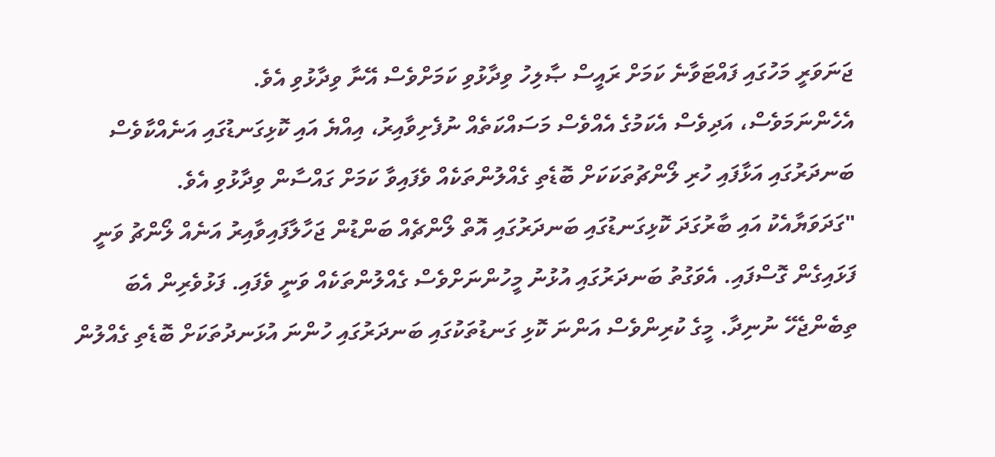ޖަނަވަރީ މަހުގައި ފައްޓަވާނެ ކަމަށް ރައީސް ޞާލިހު ވިދާޅުވި ކަމަށްވެސް އޭނާ ވިދާޅުވި އެވެ.
އެހެންނަމަވެސް، އަދިވެސް އެކަމުގެ އެއްވެސް މަސައްކަތެއް ނުފެށިވާއިރު، އިއްޔެ އައި ކޮޅިގަނޑުގައި އަނެއްކާވެސް ބަނދަރުގައި އަޅާފައި ހުރި ލޯންޗުތަކަކަށް ބޮޑެތި ގެއްލުންތަކެއް ވެފައިވާ ކަމަށް ގައްސާން ވިދާޅުވި އެވެ.
"ގަދަވަޔާއެކު އައި ބާރުގަދަ ކޮޅިގަނޑުގައި ބަނދަރުގައި އޮތް ލޯންޗެއް ބަންޑުން ޖަހާލާފައިވާއިރު އަނެއް ލޯންޗު ވަނީ ފަޅައިގެން ގޮސްފައި. އެވަގުތު ބަނދަރުގައި އުޅުނު މީހުންނަށްވެސް ގެއްލުންތަކެއް ވަނީ ވެފައި. ފަޅުވެރިން އެބަ ތިބެންޖެހޭ ނުނިދާ. މީގެ ކުރިންވެސް އަންނަ ކޮޅި ގަނޑުތަކުގައި ބަނދަރުގައި ހުންނަ އުޅަނދުތަކަށް ބޮޑެތި ގެއްލުން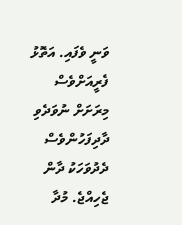ވަނީ ވެފައި. އަތޮޅު ފެރީއަށްވެސް މިރަށަށް ނުވަދެވި ދާދިފަހުންވެސް ދެދުވަހަކު ދާން ޖެހިއްޖެ. މުދާ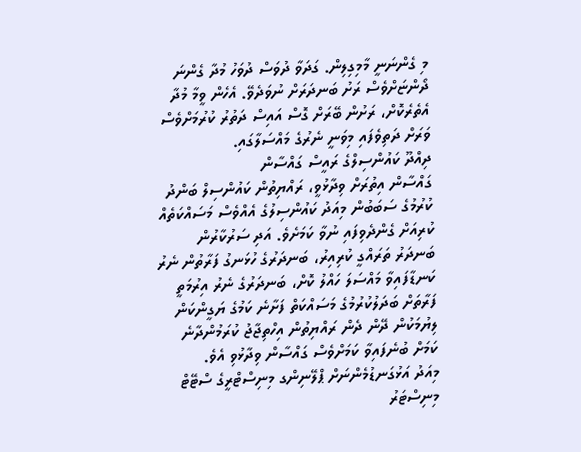މި ގެންނަނީ މާމިގިލިން. ގަދަވާ ދުވަސް ދުވަހު މުދާ ގެންނަ ދޯންޏަށްވެސް ރަށު ބަނދަރަށް ނުވަދެވޭ. އެހެން ވީމާ މުދާ އެތެރެކޮށް، ރަށުން ބޭރަށް ގޮސް އައިސް ދަތުރު ކުރުމަށްވެސް ވަރަށް ދަތިވެފައި މިވަނީ ނެރުގެ މައްސަލާގައި.
ދިއްދޫ ކައުންސިލްގެ ރައީސް ގައްސާން
ގައްސާން އިތުރަށް ވިދާޅުވީ، ރައްޔިތުން ކައުންސިލް ބަންދު ކުރުމުގެ ސަބަބުން މިއަދު ކައުންސިލުގެ އެއްވެސް މަސައްކަތެއް ކުރިއަށް ގެންދެވިފައި ނުވާ ކަމަށެވެ. އަދި ސަރުކާރުން ބަނދަރު ތަރައްގީ ކުރިއިރު، ބަނދަރުގެ ހުޅަނގު ފަރާތުން ނެރު ކަނޑާފައިވާ މައްސަލަ ހައްލު ކޮށް، ބަނދަރުގެ ނެރު އިރުމަތީ ފަރާތަށް ބަދަލުކުރުމުގެ މަސައްކަތް ފަށާނެ ކަމުގެ ޔަގީންކަން ލިޔުމަކުން ދޭން ދެން ރައްޔިތުން އިހްތިޖާޖު ކުރަމުންދާނެ ކަމަށް ބުނެފައިވާ ކަމަށްވެސް ގައްސާން ވިދާޅުވި އެވެ.
މިއަދު އަޅުގަނޑުމެންނަށް ޕްލޭނިންގ މިނިސްޓްރީގެ ސްޓޭޓް މިނިސްޓަރު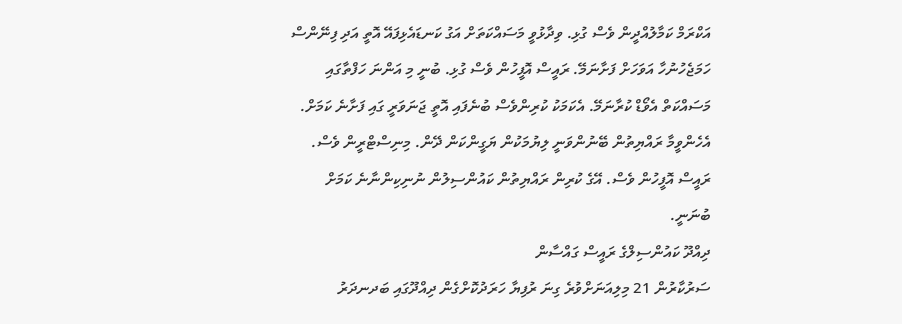އަކްރަމް ކަމާލުއްދީން ވެސް ގުޅި. ވިދާޅުވީ މަސައްކަތަށް އަގު ކަނޑައެޅިފައޭ އޮތީ އަދި ފިނޭންސް ހަމަޖެހުނުހާ އަވަހަށް ފަށާނަމޭ. ރައީސް އޮފީހުން ވެސް ގުޅި. ބުނީ މި އަންނަ ހަފްތާގައި މަސައްކަތް އެވޯޑް ކުރާނަމޭ. އެކަމަކު ކުރިންވެސް ބުނެފައި އޮތީ ޖަނަވަރީ ގައި ފަށާނެ ކަމަށް. އެހެންވީމާ ރައްޔިތުން ބޭނުންވަނީ ލިޔުމަކުން ޔަގީންކަން ދޭން. މިނިސްޓްރީން ވެސް. ރައީސް އޮފީހުން ވެސް. އޭގެ ކުރިން ރައްޔިތުން ކައުންސިލުން ނުނިކިންނާނެ ކަމަށް ބުނަނީ.
ދިއްދޫ ކައުންސިލްގެ ރައީސް ގައްސާން
ސަރުކާރުން 21 މިލިއަނަށްވުރެ ގިނަ ރުފިޔާ ހަރަދުކޮށްގެން ދިއްދޫގައި ބަދނދަރު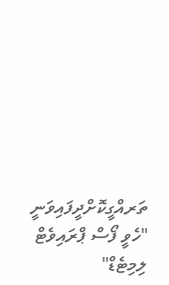ތަރއްގީކޮށްދީފައިވަނީ "ހެވީ ފޯސް ޕްރައިވެޓް ލިމިޓެޑް"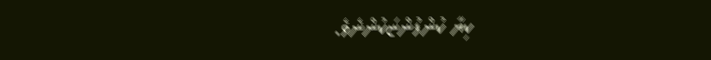ކިޔާ ކުންފުންޏަކުންނެވެ.